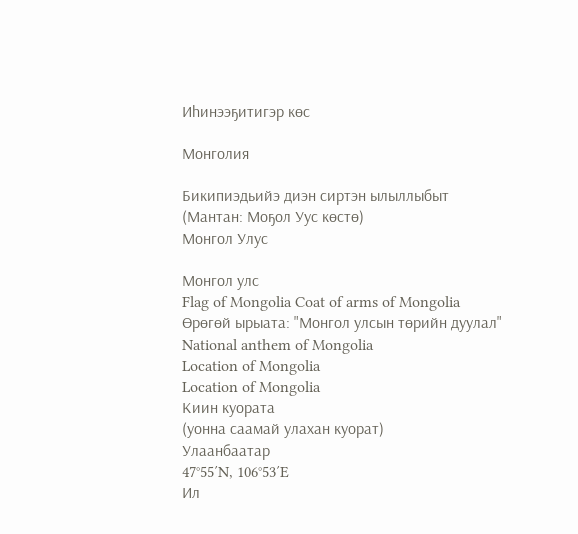Иһинээҕитигэр көс

Монголия

Бикипиэдьийэ диэн сиртэн ылыллыбыт
(Мантан: Моҕол Уус көстө)
Монгол Улус

Монгол улс
Flag of Mongolia Coat of arms of Mongolia
Өрөгөй ырыата: "Монгол улсын төрийн дуулал"
National anthem of Mongolia
Location of Mongolia
Location of Mongolia
Киин куората
(уонна саамай улахан куорат)
Улаанбаатар
47°55′N, 106°53′E
Ил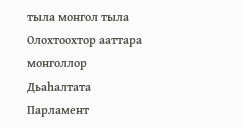тыла монгол тыла
Олохтоохтор ааттара монголлор
Дьаhалтата Парламент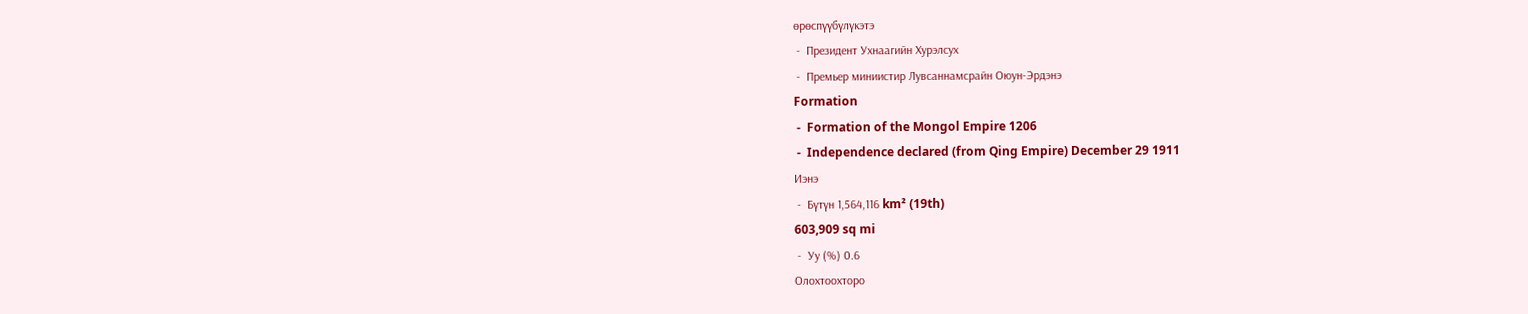өрөспүүбүлүкэтэ
 -  Президент Ухнаагийн Хурэлсух
 -  Премьер миниистир Лувсаннамсрайн Оюун-Эрдэнэ
Formation
 -  Formation of the Mongol Empire 1206
 -  Independence declared (from Qing Empire) December 29 1911
Иэнэ
 -  Бүтүн 1,564,116 km² (19th)
603,909 sq mi
 -  Уу (%) 0.6
Олохтоохторо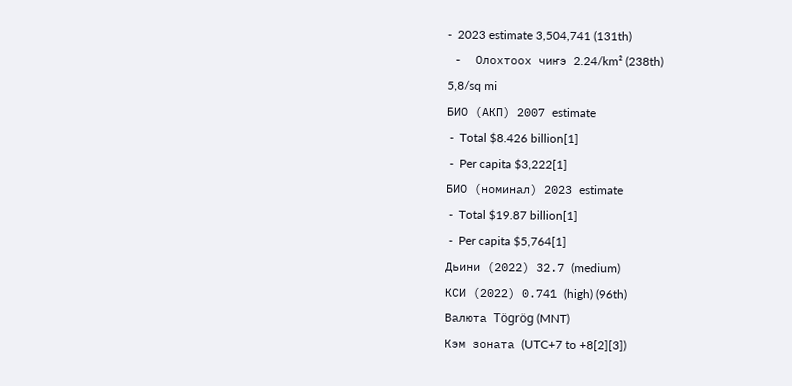-  2023 estimate 3,504,741 (131th)
 -  Олохтоох чиҥэ 2.24/km² (238th)
5,8/sq mi
БИО (АКП) 2007 estimate
 -  Total $8.426 billion[1]
 -  Per capita $3,222[1]
БИО (номинал) 2023 estimate
 -  Total $19.87 billion[1]
 -  Per capita $5,764[1]
Дьини (2022) 32.7 (medium)
КСИ (2022) 0.741 (high) (96th)
Валюта Tögrög (MNT)
Кэм зоната (UTC+7 to +8[2][3])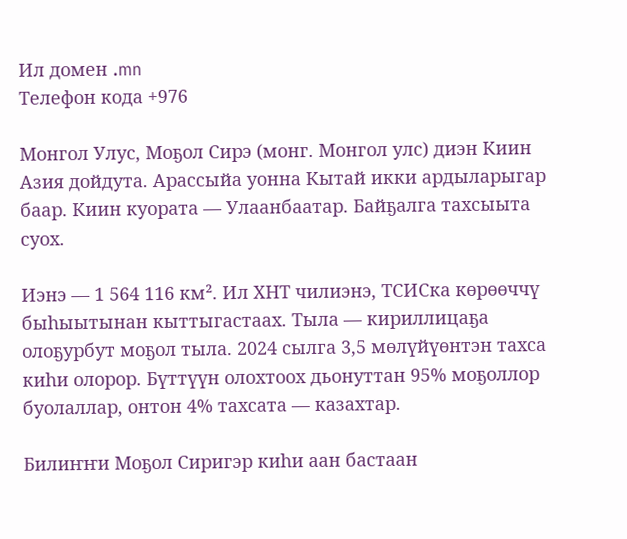Ил домен .mn
Телефон кода +976

Монгол Улус, Моҕол Сирэ (монг. Монгол улс) диэн Киин Азия дойдута. Арассыйа уонна Кытай икки ардыларыгар баар. Киин куората — Улаанбаатар. Байҕалга тахсыыта суох.

Иэнэ — 1 564 116 км². Ил ХНТ чилиэнэ, ТСИСка көрөөччү быһыытынан кыттыгастаах. Тыла — кириллицаҕа олоҕурбут моҕол тыла. 2024 сылга 3,5 мөлүйүөнтэн тахса киһи олорор. Бүттүүн олохтоох дьонуттан 95% моҕоллор буолаллар, онтон 4% тахсата — казахтар.

Билиҥҥи Моҕол Сиригэр киһи аан бастаан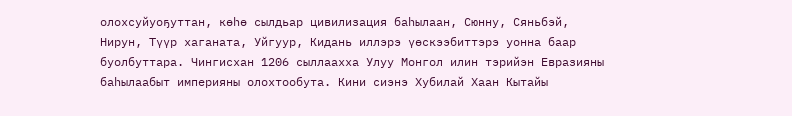олохсуйуоҕуттан, көһө сылдьар цивилизация баһылаан, Сюнну, Сяньбэй, Нирун, Түүр хаганата, Уйгуур, Кидань иллэрэ үөскээбиттэрэ уонна баар буолбуттара. Чингисхан 1206 сыллаахха Улуу Монгол илин тэрийэн Евразияны баһылаабыт империяны олохтообута. Кини сиэнэ Хубилай Хаан Кытайы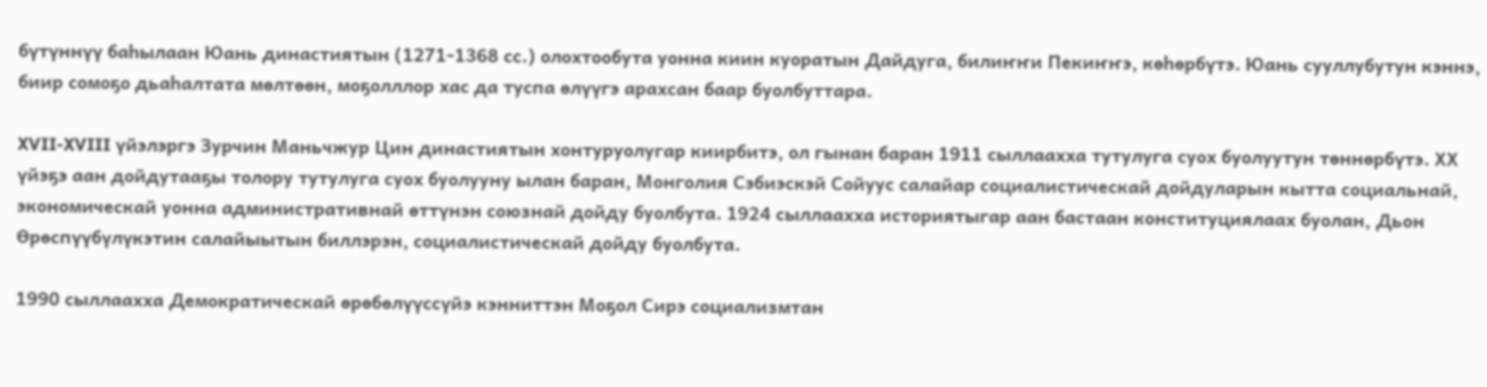бүтүннүү баһылаан Юань династиятын (1271-1368 сс.) олохтообута уонна киин куоратын Дайдуга, билиҥҥи Пекиҥҥэ, көһөрбүтэ. Юань сууллубутун кэннэ, биир сомоҕо дьаһалтата мөлтөөн, моҕолллор хас да туспа өлүүгэ арахсан баар буолбуттара.

XVII-XVIII үйэлэргэ Зурчин Маньчжур Цин династиятын хонтуруолугар киирбитэ, ол гынан баран 1911 сыллаахха тутулуга суох буолуутун төннөрбүтэ. ХХ үйэҕэ аан дойдутааҕы толору тутулуга суох буолууну ылан баран, Монголия Сэбиэскэй Сойуус салайар социалистическай дойдуларын кытта социальнай, экономическай уонна административнай өттүнэн союзнай дойду буолбута. 1924 сыллаахха историятыгар аан бастаан конституциялаах буолан, Дьон Өрөспүүбүлүкэтин салайыытын биллэрэн, социалистическай дойду буолбута.

1990 сыллаахха Демократическай өрөбөлүүссүйэ кэнниттэн Моҕол Сирэ социализмтан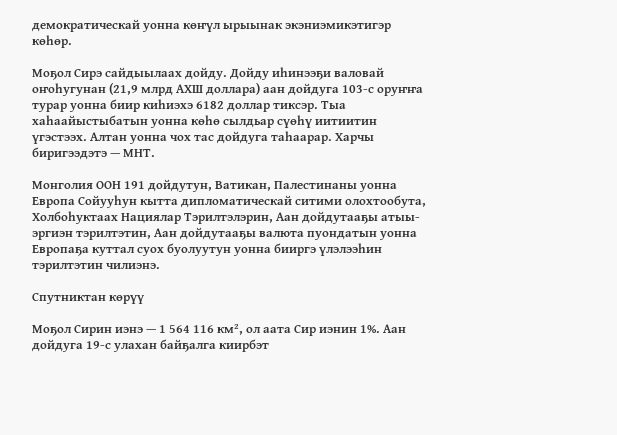демократическай уонна көҥүл ырыынак экэниэмикэтигэр көһөр.

Моҕол Сирэ сайдыылаах дойду. Дойду иһинээҕи валовай оҥоһугунан (21,9 млрд АХШ доллара) аан дойдуга 103-с оруҥҥа турар уонна биир киһиэхэ 6182 доллар тиксэр. Тыа хаһаайыстыбатын уонна көһө сылдьар сүөһү иитиитин үгэстээх. Алтан уонна чох тас дойдуга таһаарар. Харчы биригээдэтэ — МНТ.

Монголия ООН 191 дойдутун, Ватикан, Палестинаны уонна Европа Сойууһун кытта дипломатическай ситими олохтообута, Холбоһуктаах Нациялар Тэрилтэлэрин, Аан дойдутааҕы атыы-эргиэн тэрилтэтин, Аан дойдутааҕы валюта пуондатын уонна Европаҕа куттал суох буолуутун уонна бииргэ үлэлээһин тэрилтэтин чилиэнэ.

Спутниктан көрүү

Моҕол Сирин иэнэ — 1 564 116 км², ол аата Сир иэнин 1%. Аан дойдуга 19-с улахан байҕалга киирбэт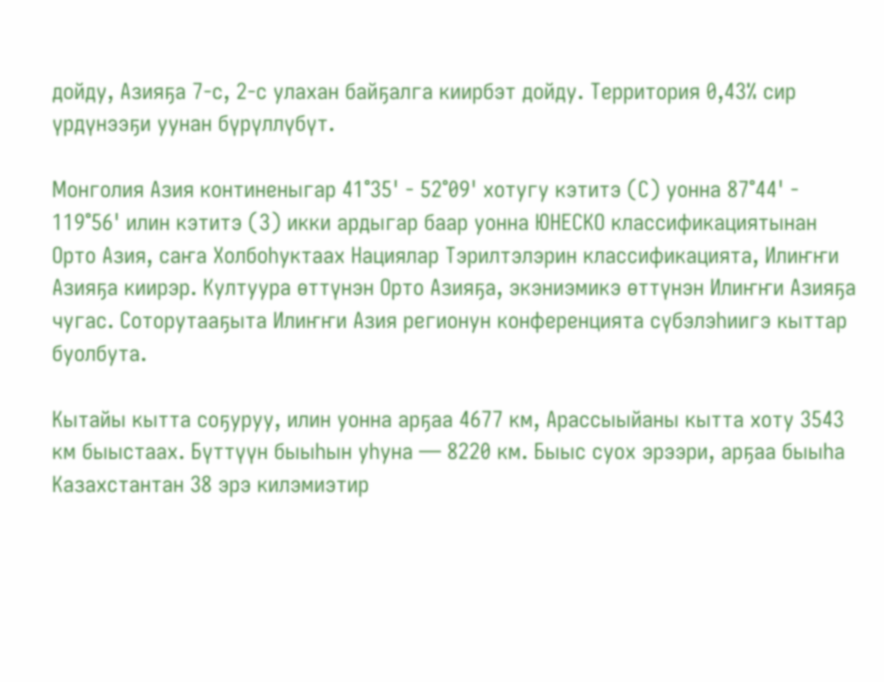дойду, Азияҕа 7-с, 2-с улахан байҕалга киирбэт дойду. Территория 0,43% сир үрдүнээҕи уунан бүрүллүбүт.

Монголия Азия континеныгар 41°35' - 52°09' хотугу кэтитэ (С) уонна 87°44' - 119°56' илин кэтитэ (З) икки ардыгар баар уонна ЮНЕСКО классификациятынан Орто Азия, саҥа Холбоһуктаах Нациялар Тэрилтэлэрин классификацията, Илиҥҥи Азияҕа киирэр. Култуура өттүнэн Орто Азияҕа, экэниэмикэ өттүнэн Илиҥҥи Азияҕа чугас. Соторутааҕыта Илиҥҥи Азия регионун конференцията сүбэлэһиигэ кыттар буолбута.

Кытайы кытта соҕуруу, илин уонна арҕаа 4677 км, Арассыыйаны кытта хоту 3543 км быыстаах. Бүттүүн быыһын уһуна — 8220 км. Быыс суох эрээри, арҕаа быыһа Казахстантан 38 эрэ килэмиэтир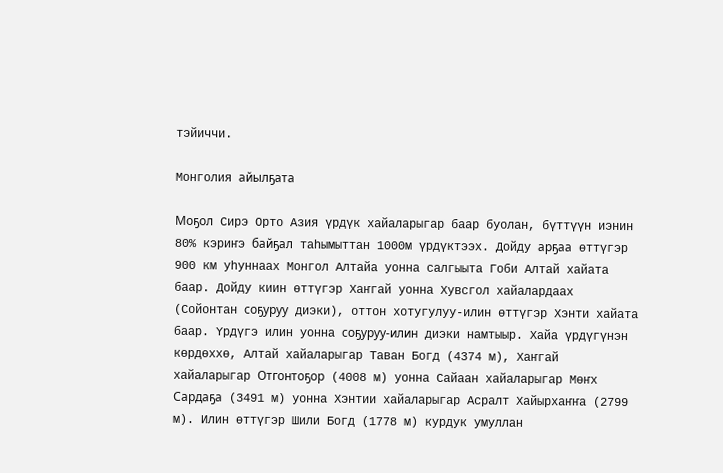тэйиччи.

Монголия айылҕата

Моҕол Сирэ Орто Азия үрдүк хайаларыгар баар буолан, бүттүүн иэнин 80% кэриҥэ байҕал таһымыттан 1000м үрдүктээх. Дойду арҕаа өттүгэр 900 км уһуннаах Монгол Алтайа уонна салгыыта Гоби Алтай хайата баар. Дойду киин өттүгэр Хаҥгай уонна Хувсгол хайалардаах (Сойонтан соҕуруу диэки), оттон хотугулуу-илин өттүгэр Хэнти хайата баар. Үрдүгэ илин уонна соҕуруу-илин диэки намтыыр. Хайа үрдүгүнэн көрдөххө, Алтай хайаларыгар Таван Богд (4374 м), Хаҥгай хайаларыгар Отгонтоҕор (4008 м) уонна Сайаан хайаларыгар Мөҥх Сардаҕа (3491 м) уонна Хэнтии хайаларыгар Асралт Хайырхаҥҥа (2799 м). Илин өттүгэр Шили Богд (1778 м) курдук умуллан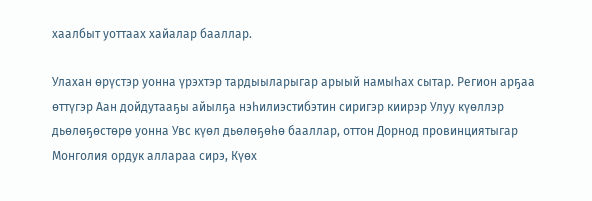хаалбыт уоттаах хайалар бааллар.

Улахан өрүстэр уонна үрэхтэр тардыыларыгар арыый намыһах сытар. Регион арҕаа өттүгэр Аан дойдутааҕы айылҕа нэһилиэстибэтин сиригэр киирэр Улуу күөллэр дьөлөҕөстөрө уонна Увс күөл дьөлөҕөһө бааллар, оттон Дорнод провинциятыгар Монголия ордук аллараа сирэ, Күөх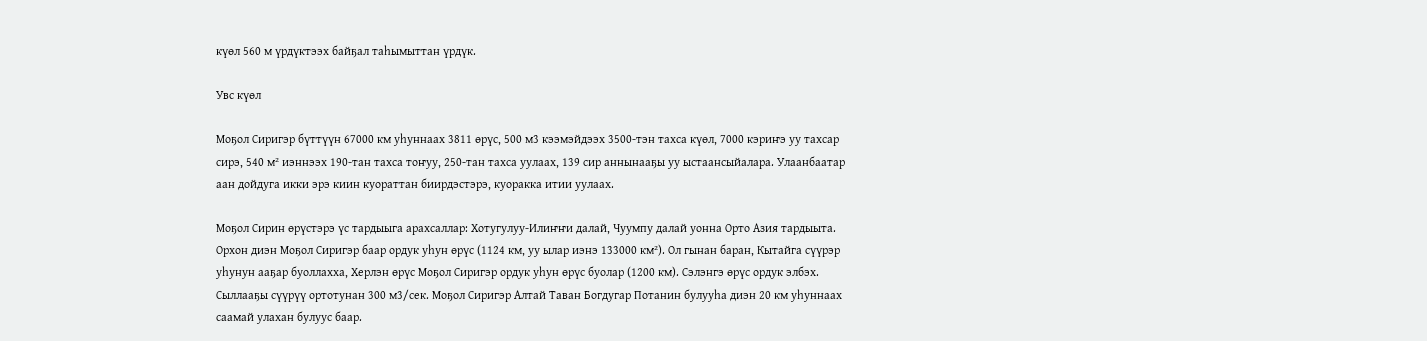күөл 560 м үрдүктээх байҕал таһымыттан үрдүк.

Увс күөл

Моҕол Сиригэр бүттүүн 67000 км уһуннаах 3811 өрүс, 500 м3 кээмэйдээх 3500-тэн тахса күөл, 7000 кэриҥэ уу тахсар сирэ, 540 м² иэннээх 190-тан тахса тоҥуу, 250-тан тахса уулаах, 139 сир аннынааҕы уу ыстаансыйалара. Улаанбаатар аан дойдуга икки эрэ киин куораттан биирдэстэрэ, куоракка итии уулаах.

Моҕол Сирин өрүстэрэ үс тардыыга арахсаллар: Хотугулуу-Илиҥҥи далай, Чуумпу далай уонна Орто Азия тардыыта. Орхон диэн Моҕол Сиригэр баар ордук уһун өрүс (1124 км, уу ылар иэнэ 133000 км²). Ол гынан баран, Кытайга сүүрэр уһунун ааҕар буоллахха, Херлэн өрүс Моҕол Сиригэр ордук уһун өрүс буолар (1200 км). Сэлэнгэ өрүс ордук элбэх. Сыллааҕы сүүрүү ортотунан 300 м3/сек. Моҕол Сиригэр Алтай Таван Богдугар Потанин булууһа диэн 20 км уһуннаах саамай улахан булуус баар.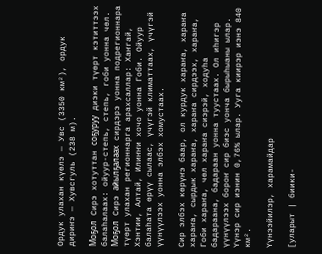Ордук улахан күөлэ — Увс (3350 км²), ордук дириҥэ — Хувсгуль (238 м).

Моҕол Сирэ хотуттан соҕуруу диэки түөрт кэтиттээх балаһалаах: ойуур-степь, степь, гоби уонна чөл. Моҕол Сирэ айылҕалаах сирдэрэ уонна подрегионнара түөрт улахан регионнарга арахсаллар: Хаҥгай, Хэнтии, Алтай, Илиҥҥи хочо уонна Гоби. Ойуур балаһата өрүү сылаас, үчүгэй климаттаах, үчүгэй үүнүүлээх уонна элбэх хомустаах.

Сир элбэх көрүҥэ баар, ол курдук хараҥа, хараҥа хараҥа, сырдык хараҥа, хараҥа сирдээх, хараҥа, Гоби хараҥа, чөл хараҥа сиэрэй, ходуһа бадараана, бадараан уонна туустаах. Ол иһигэр үүнүүлээх бороҥ сир биэс уонча бырыһыаны ылар. Үүнэр сир иэнин 0,76% ылар. Ууга киирэр иэнэ 840 км².

Үүнээйилэр, харамайдар

[уларыт | биики-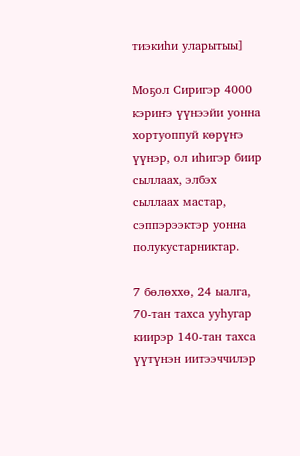тиэкиһи уларытыы]

Моҕол Сиригэр 4000 кэриҥэ үүнээйи уонна хортуоппуй көрүҥэ үүнэр, ол иһигэр биир сыллаах, элбэх сыллаах мастар, сэппэрээктэр уонна полукустарниктар.

7 бөлөххө, 24 ыалга, 70-тан тахса ууһугар киирэр 140-тан тахса үүтүнэн иитээччилэр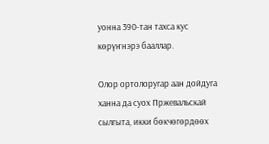уонна 390-тан тахса кус көрүҥнэрэ бааллар.

Олор ортолоругар аан дойдуга ханна да суох Пржевальскай сылгыта, икки бөкчөгөрдөөх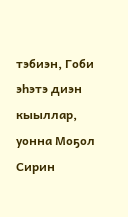тэбиэн, Гоби эһэтэ диэн кыыллар, уонна Моҕол Сирин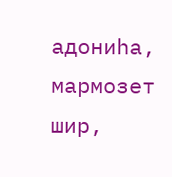адониһа, мармозет шир,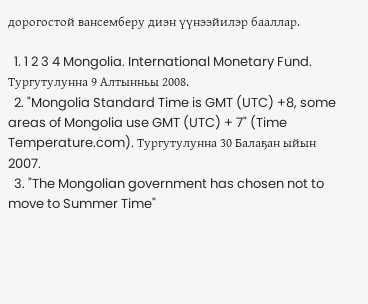дорогостой вансемберу диэн үүнээйилэр бааллар.

  1. 1 2 3 4 Mongolia. International Monetary Fund. Тургутулунна 9 Алтынньы 2008.
  2. "Mongolia Standard Time is GMT (UTC) +8, some areas of Mongolia use GMT (UTC) + 7" (Time Temperature.com). Тургутулунна 30 Балаҕан ыйын 2007.
  3. "The Mongolian government has chosen not to move to Summer Time"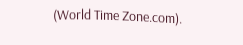(World Time Zone.com).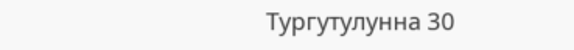Тургутулунна 30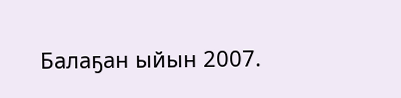Балаҕан ыйын 2007.